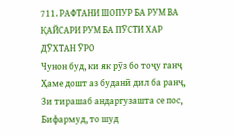711. РАФТАНИ ШОПУР БА РУМ ВА ҚАЙСАРИ РУМ БА ПӮСТИ ХАР ДӮХТАН ӮРО
Чунон буд, ки як рӯз бо тоҷу ганҷ
Ҳаме дошт аз буданӣ дил ба ранҷ,
Зи тирашаб андаргузашта се пос,
Бифармуд, то шуд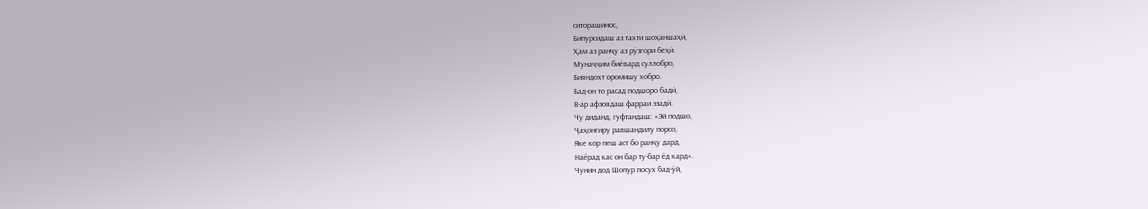ситорашинос,
Бипурсидаш аз тахти шоҳаншаҳӣ,
Ҳам аз ранҷу аз рӯзгори беҳӣ.
Мунаҷҷим биёвард суллобро,
Бияндохт оромишу хобро.
Бад-он то расад подшоро бадӣ,
В-ар афзоядаш фарраи эзадӣ.
Чу диданд, гуфтандаш: «Эй подшо,
Ҷаҳонгиру равшандилу порсо,
Яке кор пеш аст бо ранҷу дард,
Наёрад кас он бар ту-бар ёд кард».
Чунин дод Шопур посух бад-ӯй,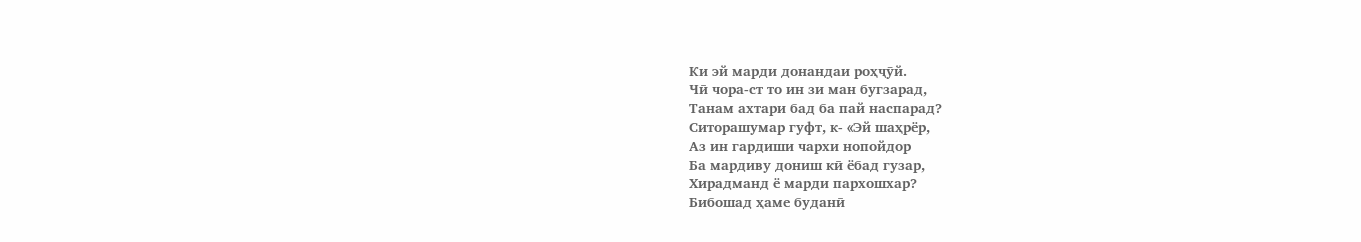Ки эй марди донандаи роҳҷӯй.
Чӣ чора-ст то ин зи ман бугзарад,
Танам ахтари бад ба пай наспарад?
Ситорашумар гуфт, к- «Эй шаҳрёр,
Аз ин гардиши чархи нопойдор
Ба мардиву дониш кӣ ёбад гузар,
Хирадманд ё марди пархошхар?
Бибошад ҳаме буданӣ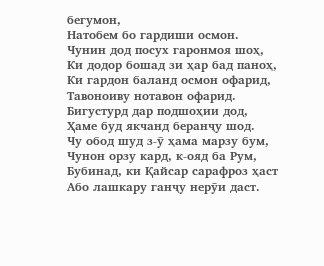бегумон,
Натобем бо гардиши осмон.
Чунин дод посух гаронмоя шоҳ,
Ки додор бошад зи ҳар бад паноҳ,
Ки гардон баланд осмон офарид,
Тавоноиву нотавон офарид.
Бигустурд дар подшоҳии дод,
Ҳаме буд якчанд беранҷу шод.
Чу обод шуд з-ӯ ҳама марзу бум,
Чунон орзу кард, к-ояд ба Рум,
Бубинад, ки Қайсар сарафроз ҳаст
Або лашкару ганҷу нерӯи даст.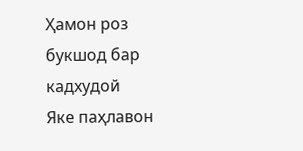Ҳамон роз букшод бар кадхудой
Яке паҳлавон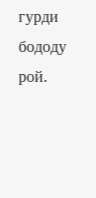гурди бододу рой.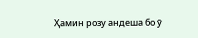Ҳамин розу андеша бо ӯ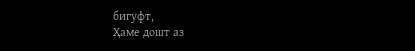бигуфт,
Ҳаме дошт аз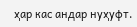ҳар кас андар нуҳуфт.